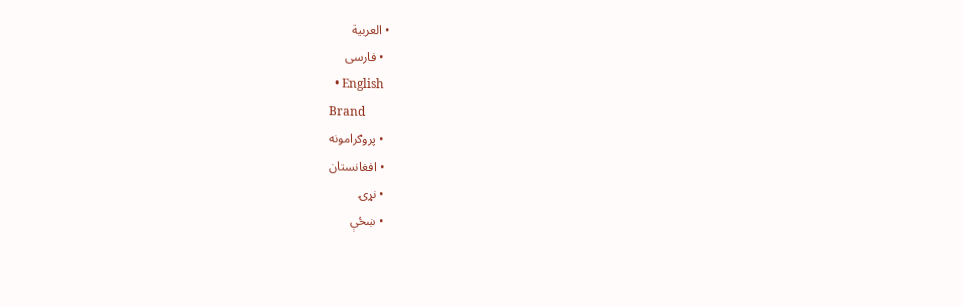• العربية
  • فارسی
  • English
Brand
  • پروګرامونه
  • افغانستان
  • نړۍ
  • ښځې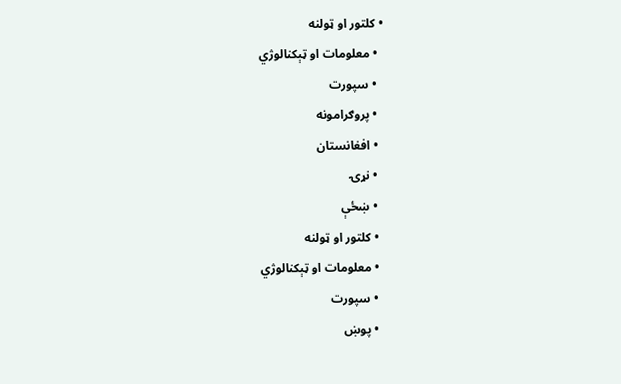• کلتور او ټولنه
  • معلومات او ټېکنالوژي
  • سپورت
  • پروګرامونه
  • افغانستان
  • نړۍ
  • ښځې
  • کلتور او ټولنه
  • معلومات او ټېکنالوژي
  • سپورت
  • پوښ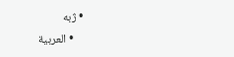• ژبه
    • العربية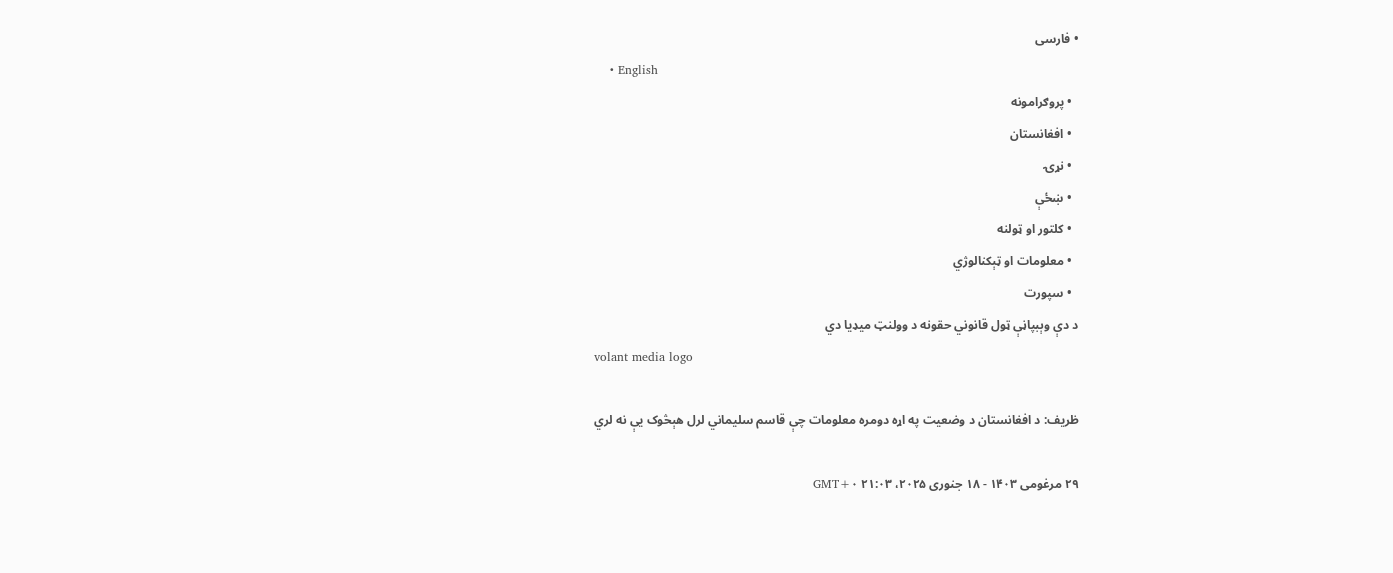• فارسی
    • English
  • پروګرامونه
  • افغانستان
  • نړۍ
  • ښځې
  • کلتور او ټولنه
  • معلومات او ټېکنالوژي
  • سپورت
د دې وېبپاڼې ټول قانوني حقونه د وولنټ میډیا دي
volant media logo

ظریف: د افغانستان د وضعیت په اړه دومره معلومات چې قاسم سلیماني لرل هېڅوک یې نه لري

۲۹ مرغومی ۱۴۰۳ - ۱۸ جنوری ۲۰۲۵، ۲۱:۰۳ GMT+۰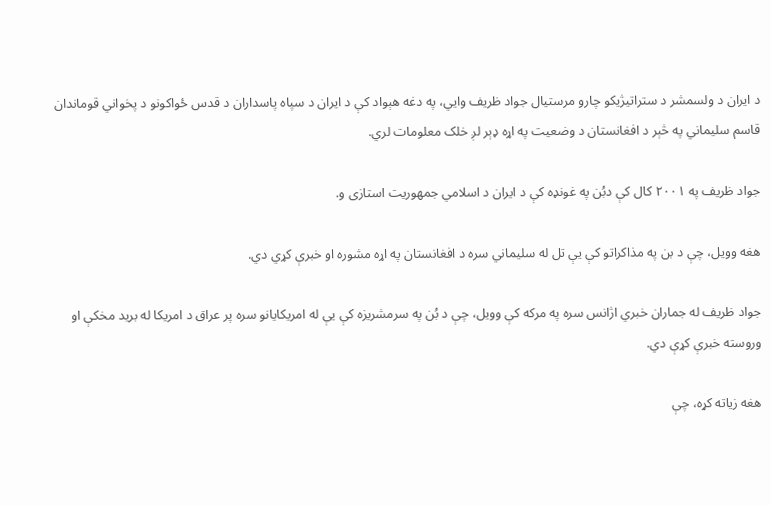د ایران د ولسمشر د ستراتیژیکو چارو مرستیال جواد ظریف وايي، په دغه هېواد کې د ایران د سپاه پاسداران د قدس ځواکونو د پخواني قوماندان قاسم سلیماني په څېر د افغانستان د وضعیت په اړه ډېر لږ خلک معلومات لري.

جواد ظریف په ۲۰۰۱ کال کې دبُن په غونډه کې د ایران د اسلامي جمهوریت استازی و.

هغه وویل، چې د بن په مذاکراتو کې یې تل له سلیماني سره د افغانستان په اړه مشوره او خبرې کړي دي.

جواد ظریف له جماران خبري اژانس سره په مرکه کې وویل، چې د بُن په سرمشریزه کې یې له امریکایانو سره پر عراق د امریکا له برید مخکې او وروسته خبرې کړې دي.

هغه زیاته کړه، چې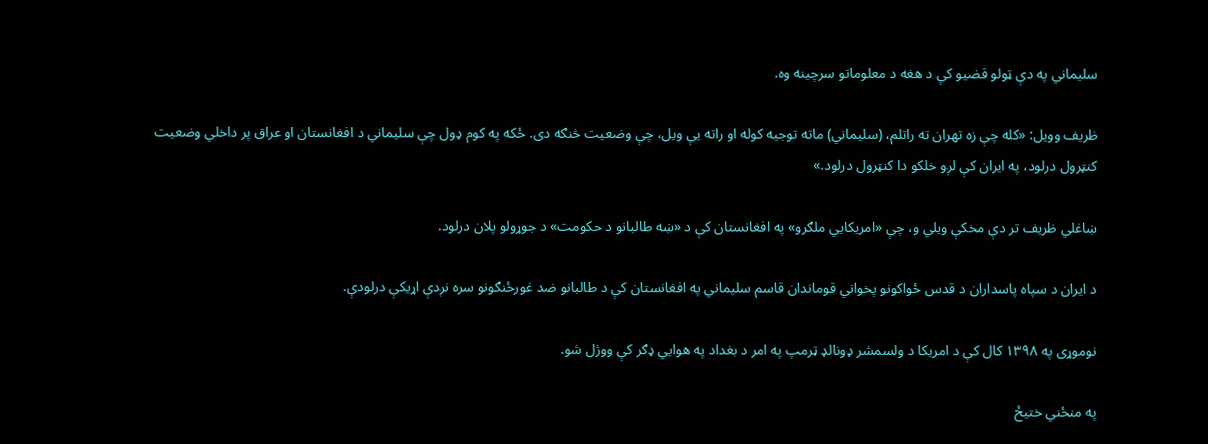سلیماني په دې ټولو قضیو کې د هغه د معلوماتو سرچینه وه.

ظریف وویل: «کله چې زه تهران ته راتلم، (سلیماني) ماته توجیه کوله او راته یې ویل، چې وضعیت څنګه دی. ځکه په کوم ډول چې سلیماني د افغانستان او عراق پر داخلي وضعیت کنټرول درلود، په ایران کې لږو خلکو دا کنټرول درلود.»

ښاغلي ظریف تر دې مخکې ویلي و، چې «امریکايي ملګرو» په افغانستان کې د «ښه طالبانو د حکومت» د جوړولو پلان درلود.

د ایران د سپاه پاسداران د قدس ځواکونو پخواني قوماندان قاسم سلیماني په افغانستان کې د طالبانو ضد غورځنګونو سره نږدې اړیکې درلودې.

نوموړی په ۱۳۹۸ کال کې د امریکا د ولسمشر ډونالډ ټرمپ په امر د بغداد په هوايي ډګر کې ووژل شو.

په منځني ختیځ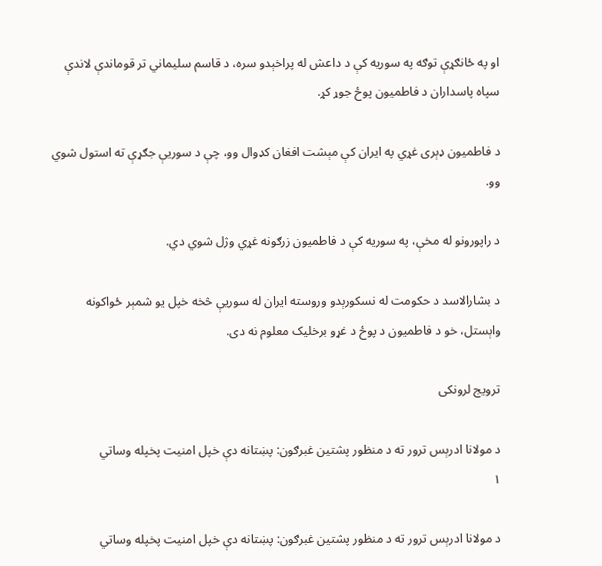او په ځانګړې توګه په سوریه کې د داعش له پراخېدو سره، د قاسم سلیماني تر قوماندې لاندې سپاه پاسداران د فاطمیون پوځ جوړ کړ.

د فاطمیون ډېری غړي په ایران کې مېشت افغان کډوال وو، چې د سوریې جګړې ته استول شوي وو.

د راپورونو له مخې، په سوریه کې د فاطمیون زرګونه غړي وژل شوي دي.

د بشارالاسد د حکومت له نسکورېدو وروسته ایران له سوریې څخه خپل یو شمېر ځواکونه واېستل، خو د فاطمیون د پوځ د غړو برخلیک معلوم نه دی.

ترویج لرونکی

د مولانا ادرېس ترور ته د منظور پشتین غبرګون: پښتانه دې خپل امنیت پخپله وساتي
۱

د مولانا ادرېس ترور ته د منظور پشتین غبرګون: پښتانه دې خپل امنیت پخپله وساتي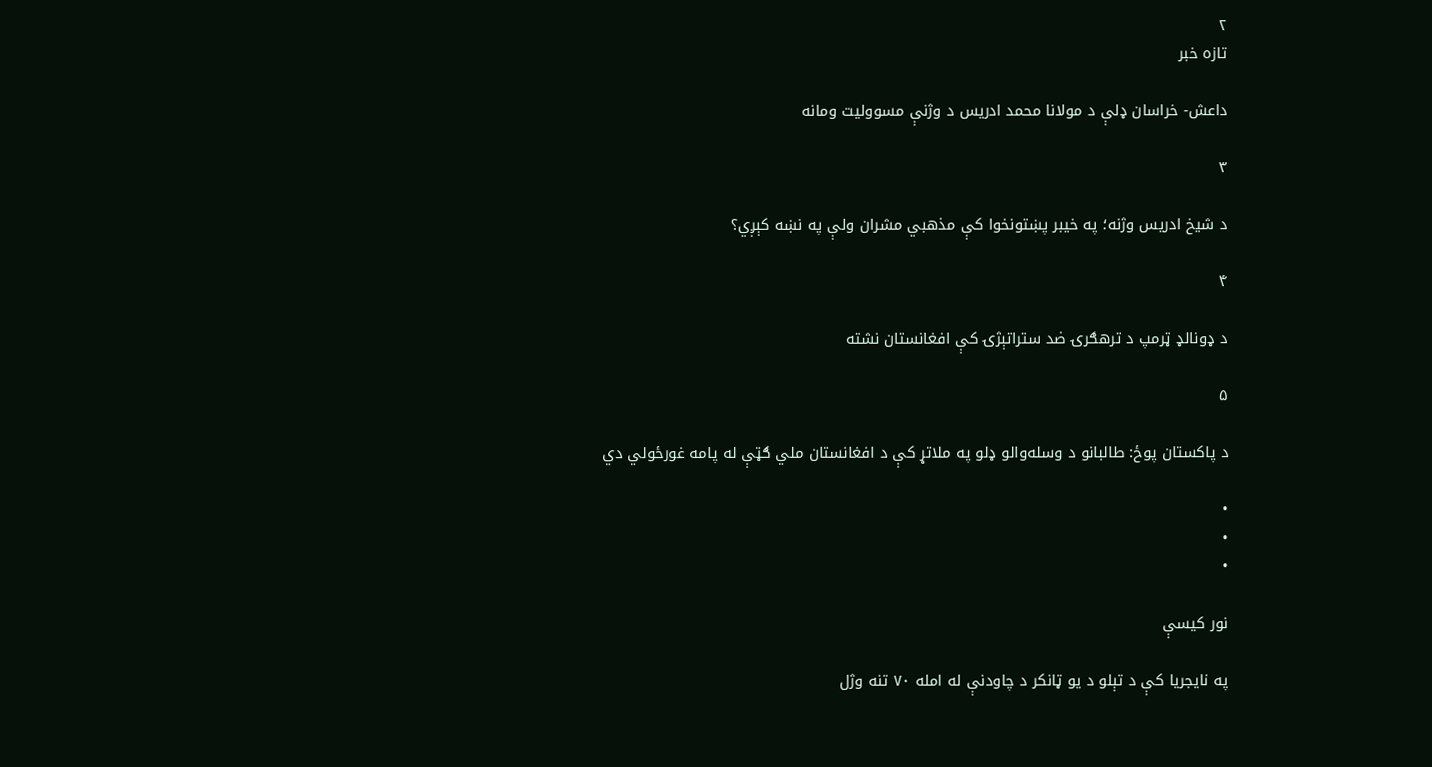۲
تازه خبر

داعش- خراسان ډلې د مولانا محمد ادریس د وژنې مسوولیت ومانه

۳

د شیخ ادریس وژنه؛ په خیبر پښتونخوا کې مذهبي مشران ولې په نښه کېږي؟

۴

د ډونالډ ټرمپ د ترهګرۍ ضد ستراتېژۍ کې افغانستان نشته

۵

د پاکستان پوځ: طالبانو د وسله‌والو ډلو په ملاتړ کې د افغانستان ملي ګټې له پامه غورځولي دي

•
•
•

نور کیسې

په نایجریا کې د تېلو د یو ټانکر د چاودنې له امله ۷۰ تنه وژل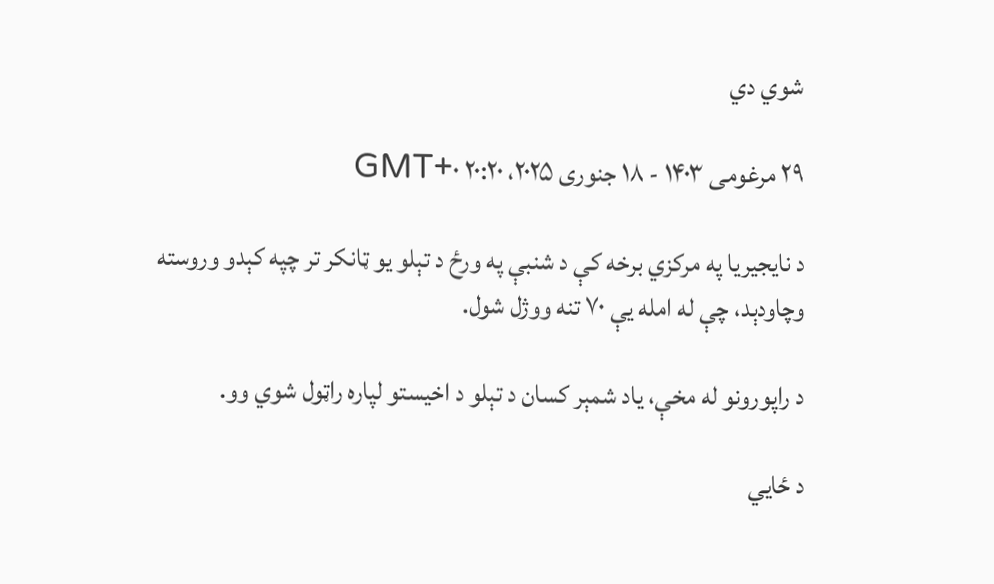شوي دي

۲۹ مرغومی ۱۴۰۳ - ۱۸ جنوری ۲۰۲۵، ۲۰:۲۰ GMT+۰

د نایجیریا په مرکزي برخه کې د شنبې په ورځ د تېلو یو ټانکر تر چپه کېدو وروسته وچاودېد، چې له امله یې ۷۰ تنه ووژل شول.

د راپورونو له مخې، یاد شمېر کسان د تېلو د اخیستو لپاره راټول شوي وو.

د ځايي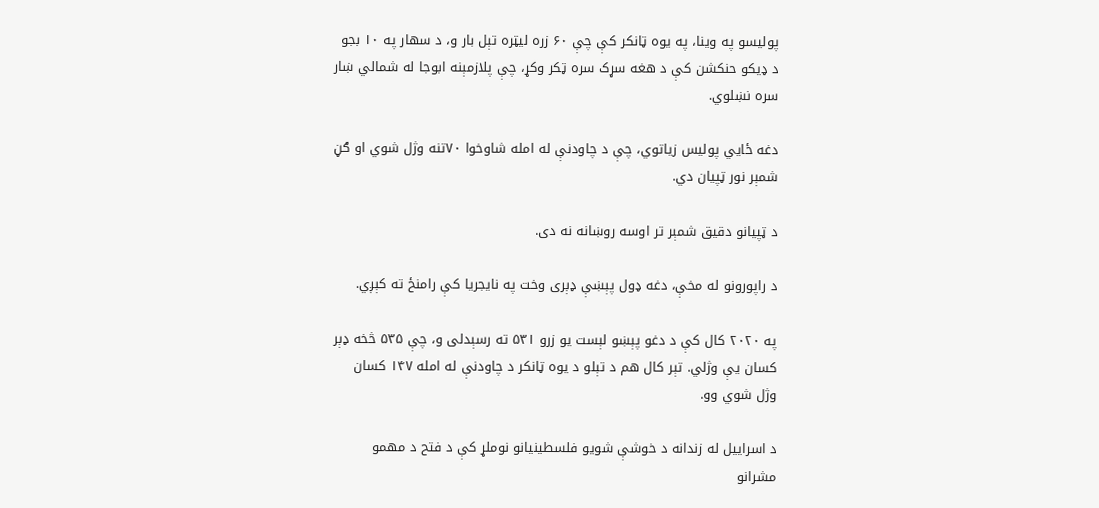پوليسو په وينا، په یوه ټانکر کې چې ۶۰ زره لیټره تېل بار و، د سهار په ۱۰ بجو د ډیکو حنکشن کې د هغه سړک سره ټکر وکړ، چې پلازمېنه ابوجا له شمالي ښار سره نښلوي.

دغه ځایي پولیس زیاتوي، چې د چاودنې له امله شاوخوا ۷۰تنه وژل شوي او ګڼ شمېر نور ټپيان دي.

د ټپيانو دقیق شمېر تر اوسه روښانه نه دی.

د راپورونو له مخې، دغه ډول پېښې ډېری وخت په نایجریا کې رامنځ ته کېږي.

په ۲۰۲۰ کال کې د دغو پېښو لېست یو زرو ۵۳۱ ته رسېدلی و، چې ۵۳۵ څخه ډېر کسان یې وژلي. تېر کال هم د تېلو د یوه ټانکر د چاودنې له امله ۱۴۷ کسان وژل شوي وو.

د اسراییل له زندانه د خوشې شویو فلسطینیانو نوملړ کې د فتح د مهمو مشرانو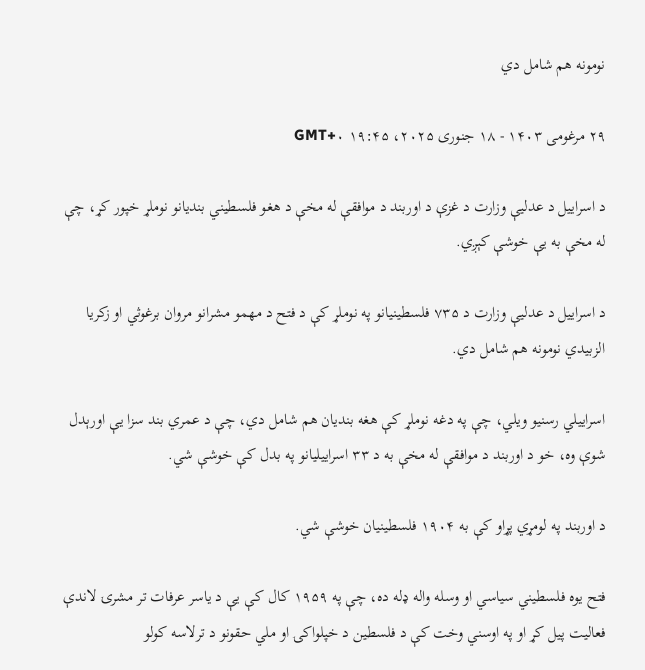نومونه هم شامل دي

۲۹ مرغومی ۱۴۰۳ - ۱۸ جنوری ۲۰۲۵، ۱۹:۴۵ GMT+۰

د اسراییل د عدلیې وزارت د غزې د اوربند د موافقې له مخې د هغو فلسطیني بندیانو نوملړ خپور کړ، چې له مخې به یې خوشې کېږي.

د اسراییل د عدلیې وزارت د ۷۳۵ فلسطینیانو په نوملړ کې د فتح د مهمو مشرانو مروان برغوثي او زکریا الزبیدي نومونه هم شامل دي.

اسراییلي رسنیو ویلي، چې په دغه نوملړ کې هغه بندیان هم شامل دي، چې د عمري بند سزا یې اورېدل شوې وه، خو د اوربند د موافقې له مخې به د ۳۳ اسراییلیانو په بدل کې خوشې شي.

د اوربند په لومړي پړاو کې به ۱۹۰۴ فلسطینیان خوشې شي.

فتح یوه فلسطيني سیاسي او وسله واله ډله ده، چې په ۱۹۵۹ کال کې یې د یاسر عرفات تر مشرۍ لاندې فعالیت پیل کړ او په اوسني وخت کې د فلسطین د خپلواکۍ او ملي حقونو د ترلاسه کولو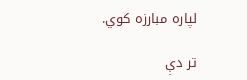لپاره مبارزه کوي.

تر دې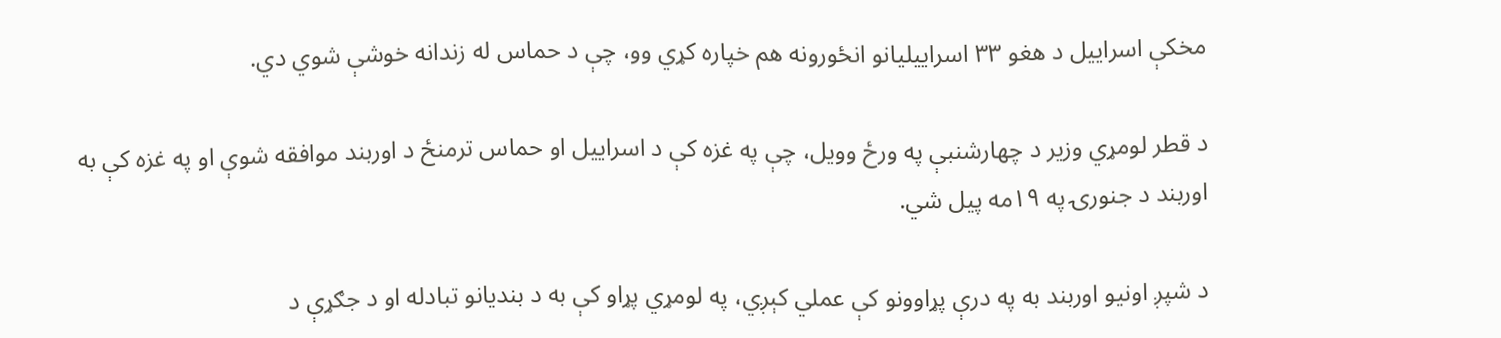مخکې اسراییل د هغو ۳۳ اسراییلیانو انځورونه هم خپاره کړي وو، چې د حماس له زندانه خوشې شوي دي.

د قطر لومړي وزیر د چهارشنبې په ورځ وویل، چې په غزه کې د اسراییل او حماس ترمنځ د اوربند موافقه شوې او په غزه کې به اوربند د جنورۍ په ۱۹مه پیل شي.

د شپږ اونیو اوربند به په درې پړاوونو کې عملي کېږي، په لومړي پړاو کې به د بندیانو تبادله او د جګړې د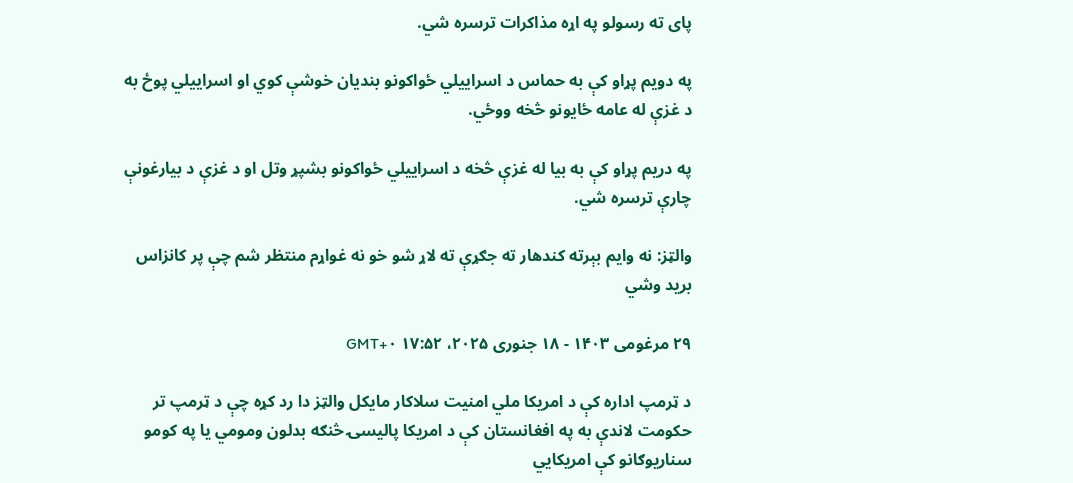پای ته رسولو په اړه مذاکرات ترسره شي.

په دویم پړاو کې به حماس د اسراییلي ځواکونو بندیان خوشې کوي او اسراییلي پوځ به د غزې له عامه ځایونو څخه ووځي.

په دریم پړاو کې به بیا له غزې څخه د اسراییلي ځواکونو بشپړ وتل او د غزې د بیارغونې چارې ترسره شي.

والټز: نه وایم بېرته کندهار ته جګړې ته لاړ شو خو نه غواړم منتظر شم چې پر کانزاس برید وشي

۲۹ مرغومی ۱۴۰۳ - ۱۸ جنوری ۲۰۲۵، ۱۷:۵۲ GMT+۰

د ټرمپ اداره کې د امریکا ملي امنیت سلاکار مایکل والټز دا رد کړه چې د ټرمپ تر حکومت لاندې به په افغانستان کې د امریکا پالیسۍ څنګه بدلون ومومي یا په کومو سناریوګانو کې امریکایي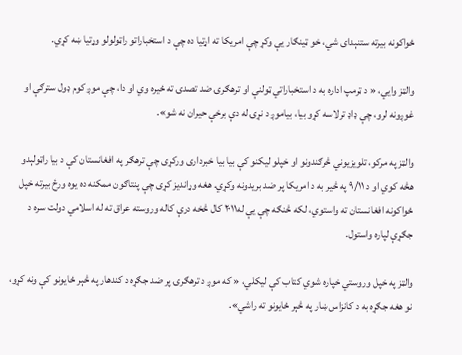ځواکونه بیرته ستنېدای شي، خو ټینګار یې وکړ چې امریکا ته اړتیا ده چې د استخباراتو راټولولو وړتیا ښه کړي.

والټز وايي، « د ټرمپ اداره به د استخباراتي ټولنې او ترهګرۍ ضد تصدۍ ته ځیره وي او دا، چې موږ کوم ډول سترګې او غوږونه لرو، چې ډاډ ترلاسه کړو بیا، بیاموږ د نړۍ له دې برخې حیران نه شو».

والټز په مرکو، تلویزیوني څرګندونو او خپلو لیکنو کې بیا بیا خبرداری ورکړی چې ترهګر په افغانستان کې د بیا راټولېدو هڅه کوي او د ۹/۱۱ په څیر به د امریکا پر ضد بریدونه وکړي. هغه وړاندیز کړی چې پنتاګون ممکنه ده یوه ورځ بیرته خپل ځواکونه افغانستان ته واستوي، لکه څنګه چې یې له۲۰۱۱ کال څخه درې کاله وروسته عراق ته له اسلامي دولت سره د جګړې لپاره واستول.

والټز په خپل وروستي خپاره شوي کتاب کې لیکلي، « که موږ د ترهګرۍ پر ضد جګړه د کندهار په څېر ځایونو کې ونه کړو، نو هغه جګړه به د کانزاس ښار په څېر ځایونو ته راشي».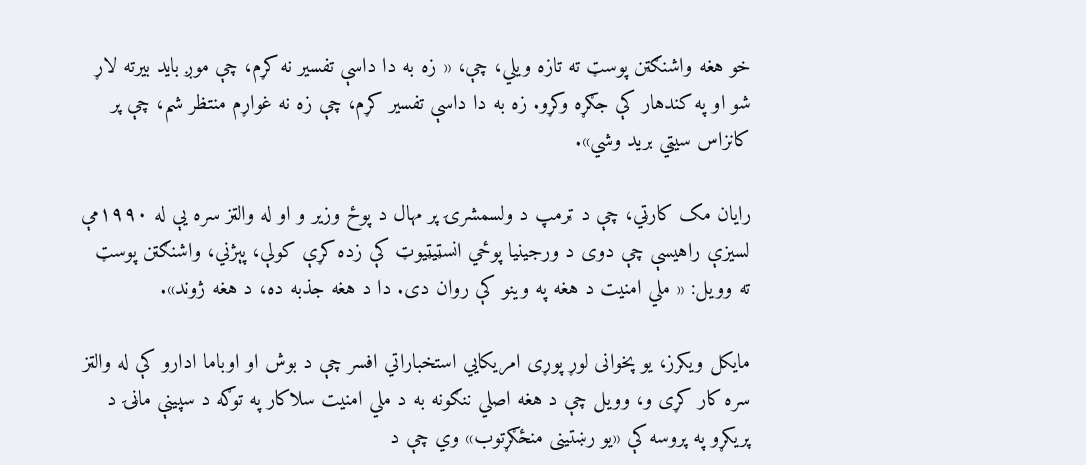خو هغه واشنګټن پوسټ ته تازه ویلي، چې، « زه به دا داسې تفسیر نه کړم، چې موږ باید بیرته لاړ شو او په کندهار کې جګړه وکړو. زه به دا داسې تفسیر کړم، چې زه نه غواړم منتظر شم، چې پر کانزاس سیټي برید وشي».

رایان مک کارټي، چې د ټرمپ د ولسمشرۍ پر مهال د پوځ وزیر و او له والټز سره یې له ۱۹۹۰مې لسیزې راهیسې چې دوی د ورجینیا پوځي انسټیټیوټ کې زده کړې کولې، پېژني، واشنګټن پوسټ ته وویل: « ملي امنیت د هغه په وینو کې روان دی. دا د هغه جذبه ده، د هغه ژوند».

مایکل ویکرز، یو پخوانی لوړ پوړی امریکایي استخباراتي افسر چې د بوش او اوباما ادارو کې له والټز سره کار کړی و، وویل چې د هغه اصلي ننګونه به د ملي امنیت سلاکار په توګه د سپینې ماڼۍ د پریکړو په پروسه کې «یو رښتینی منځګړتوب» وي چې د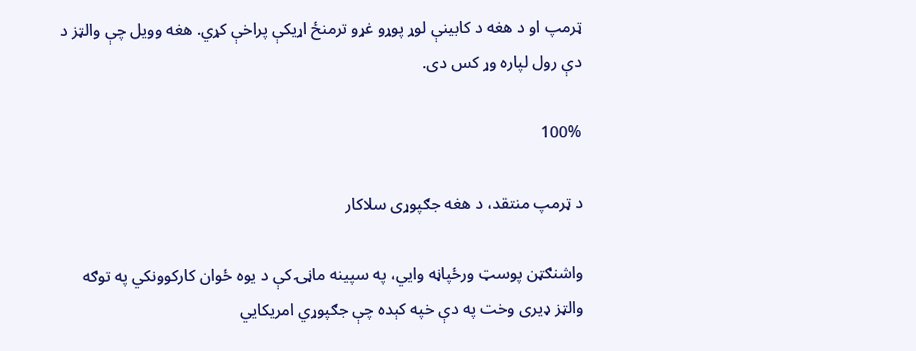ټرمپ او د هغه د کابینې لوړ پوړو غړو ترمنځ اړیکې پراخې کړي. هغه وویل چې والټز د دې رول لپاره وړ کس دی.

100%

د ټرمپ منتقد، د هغه جګپوړی سلاکار

واشنګټن پوسټ ورځپاڼه وايي، په سپینه ماڼۍ کې د یوه ځوان کارکوونکي په توګه والټز ډیری وخت په دې خپه کېده چې جګپوړي امریکايي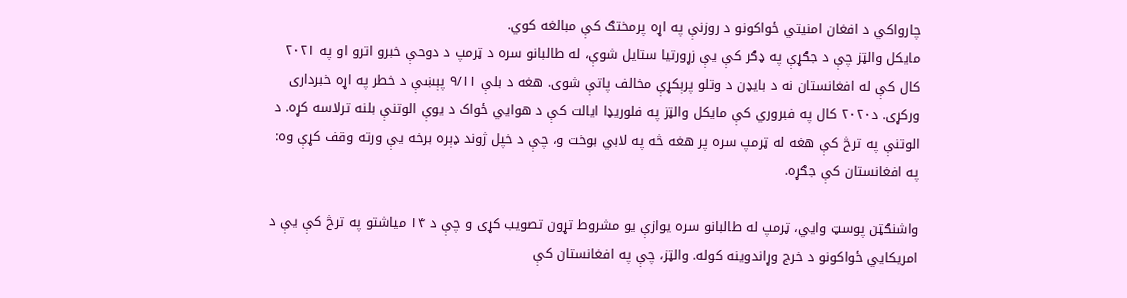چارواکي د افغان امنیتي ځواکونو د روزنې په اړه پرمختګ کې مبالغه کوي.
مایکل والټز چې د جګړې په ډګر کې یې زړورتیا ستایل شوې، له طالبانو سره د ټرمپ د دوحې خبرو اترو او په ۲۰۲۱ کال کې له افغانستان نه د بایډن د وتلو پرېکړې مخالف پاتې شوی. هغه د بلې ۹/۱۱ پېښې د خطر په اړه خبرداری ورکړی. د۲۰۲۰ کال په فبروري کې مایکل والټز په فلوریډا ایالت کې د هوايي ځواک د یوې الوتنې بلنه ترلاسه کړه. د الوتنې په ترڅ کې هغه له ټرمپ سره پر هغه څه په لابي بوخت و، چې د خپل ژوند ډېره برخه یې ورته وقف کړې وه: په افغانستان کې جګړه.

واشنګټن پوسټ وايي، ټرمپ له طالبانو سره یوازې یو مشروط تړون تصویب کړی و چې د ۱۴ میاشتو په ترڅ کې یې د امریکایي ځواکونو د خرج وړاندوینه کوله. والټز، چې په افغانستان کې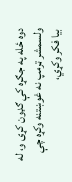دوه ځله په جګړه کې ګډون کړی و، له ولسمشر ټرمپ نه غوښتنه وکړه چې بیا فکر وکړي،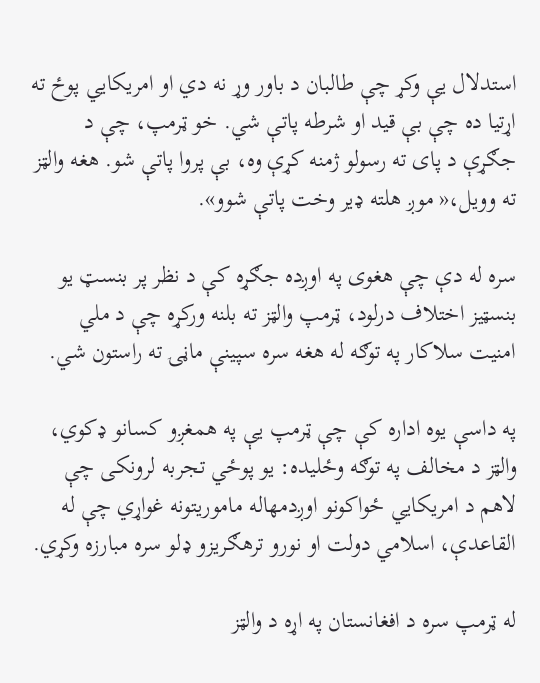استدلال یې وکړ چې طالبان د باور وړ نه دي او امریکایي پوځ ته اړتیا ده چې بې قید او شرطه پاتې شي. خو ټرمپ، چې د جګړې د پای ته رسولو ژمنه کړې وه، بې پروا پاتې شو. هغه والټز ته وویل،« موږ هلته ډیر وخت پاتې شوو».

سره له دې چې هغوی په اوږده جګړه کې د نظر پر بنسټ یو بنسټیز اختلاف درلود، ټرمپ والټز ته بلنه ورکړه چې د ملي امنیت سلاکار په توګه له هغه سره سپینې ماڼۍ ته راستون شي.

په داسې یوه اداره کې چې ټرمپ یې په همغږو کسانو ډکوي، والټز د مخالف په توګه وځلیده: یو پوځي تجربه لرونکی چې لاهم د امریکایي ځواکونو اوږدمهاله ماموریتونه غواړي چې له القاعدې، اسلامي دولت او نورو ترهګریزو ډلو سره مبارزه وکړي.

له ټرمپ سره د افغانستان په اړه د والټز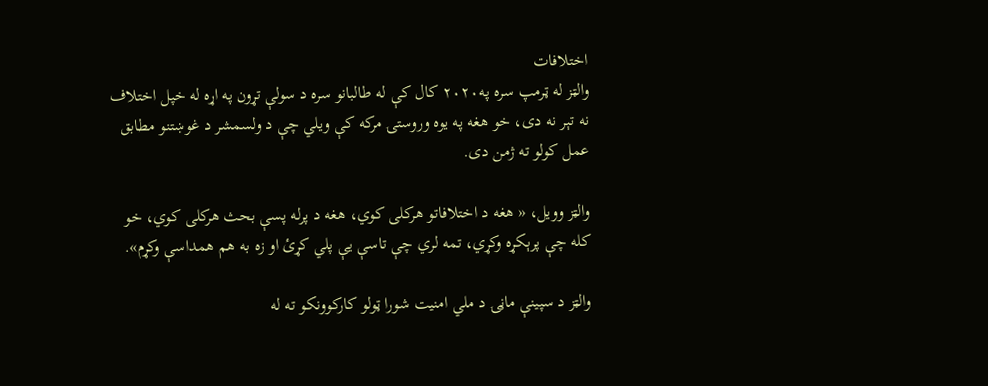اختلافات
والټز له ټرمپ سره په۲۰۲۰ کال کې له طالبانو سره د سولې تړون په اړه له خپل اختلاف نه تېر نه دی، خو هغه په یوه وروستۍ مرکه کې ویلي چې د ولسمشر د غوښتنو مطابق عمل کولو ته ژمن دی.

والټز وویل، « هغه د اختلافاتو هرکلی کوي، هغه د پرله پسې بحث هرکلی کوي، خو کله چې پرېکړه وکړي، تمه لري چې تاسې یې پلي کړئ او زه به هم همداسې وکړم».

والټز د سپینې ماڼۍ د ملي امنیت شورا ټولو کارکوونکو ته له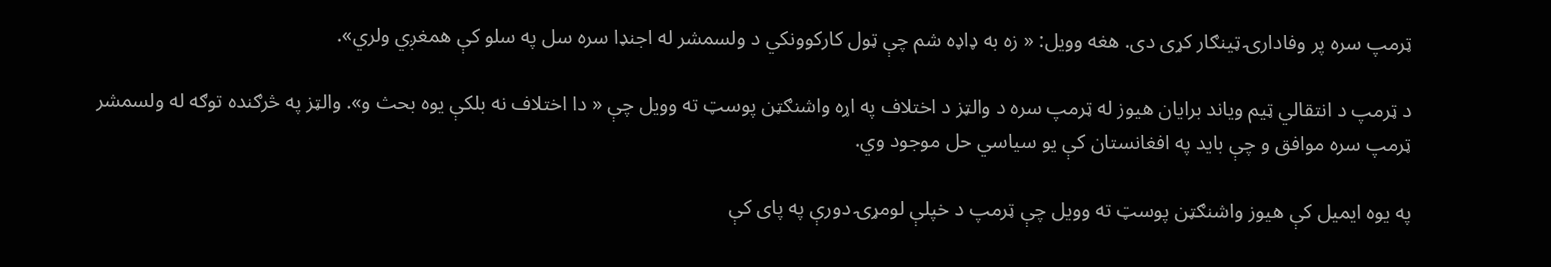ټرمپ سره پر وفادارۍ ټینګار کړی دی. هغه وویل: « زه به ډاډه شم چې ټول کارکوونکي د ولسمشر له اجنډا سره سل په سلو کې همغږي ولري».

د ټرمپ د انتقالي ټیم ویاند برایان هیوز له ټرمپ سره د والټز د اختلاف په اړه واشنګټن پوسټ ته وویل چې « دا اختلاف نه بلکې یوه بحث و». والټز په څرګنده توګه له ولسمشر ټرمپ سره موافق و چې باید په افغانستان کې یو سیاسي حل موجود وي.

په یوه ایمیل کې هیوز واشنګټن پوسټ ته وویل چې ټرمپ د خپلې لومړۍ دورې په پای کې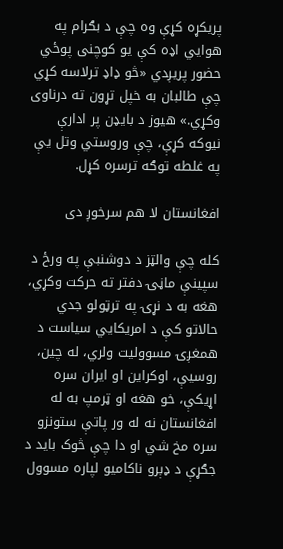پریکړه کړې وه چې د بګرام په هوایي اډه کې یو کوچنی پوځي حضور پریږدي «څو ډاډ ترلاسه کړي چې طالبان به خپل تړون ته درناوی وکړي.» هیوز د بایډن پر ادارې نیوکه کړې، چې وروستي وتل یې په غلطه توګه ترسره کړل.

افغانستان لا هم سرخوږ دی

کله چې والټز د دوشنبې په ورځ د سپینې ماڼۍ دفتر ته حرکت وکړي، هغه به د نړۍ په ترټولو جدي حالاتو کې د امریکایي سیاست د همغږۍ مسوولیت ولري، له چین، روسیې، اوکراین او ایران سره اړیکې، خو هغه او ټرمپ به له افغانستان نه له ور پاتې ستونزو سره مخ شي او دا چې څوک باید د جګړې د ډېرو ناکامیو لپاره مسوول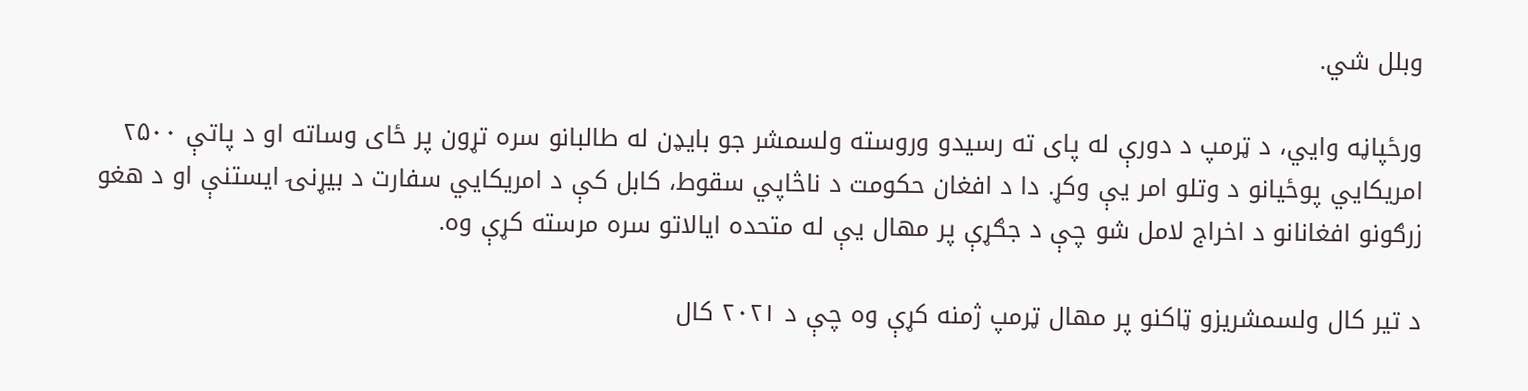وبلل شي.

ورځپاڼه وايي، د ټرمپ د دورې له پای ته رسیدو وروسته ولسمشر جو بایډن له طالبانو سره تړون پر ځای وساته او د پاتې ۲۵۰۰ امریکایي پوځیانو د وتلو امر یې وکړ. دا د افغان حکومت د ناڅاپي سقوط، کابل کې د امریکایي سفارت د بیړنۍ ایستنې او د هغو زرګونو افغانانو د اخراج لامل شو چې د جګړې پر مهال یې له متحده ایالاتو سره مرسته کړې وه.

د تیر کال ولسمشریزو ټاکنو پر مهال ټرمپ ژمنه کړې وه چې د ۲۰۲۱ کال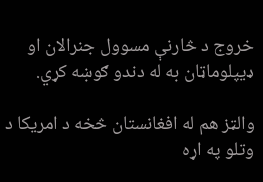خروج د څارنې مسوول جنرالان او ډیپلوماټان به له دندو ګوښه کړي.

والټز هم له افغانستان څخه د امریکا د وتلو په اړه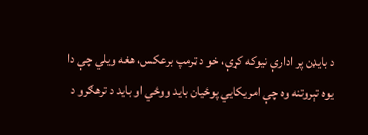د بایډن پر ادارې نیوکه کړې، خو د ټرمپ برعکس، هغه ویلي چې دا یوه تېروتنه وه چې امریکایي پوځیان باید ووځي او باید د ترهګرو د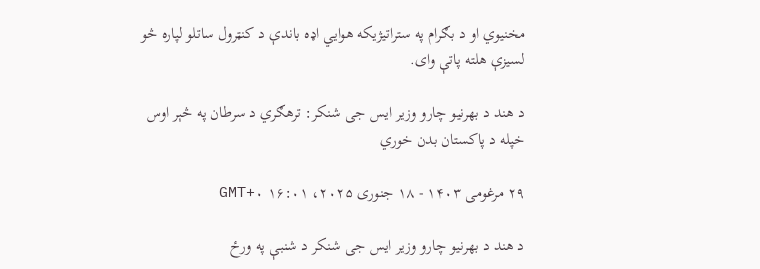مخنیوي او د بګرام په ستراتیژیکه هوایي اډه باندې د کنټرول ساتلو لپاره څو لسیزې هلته پاتې وای.

د هند د بهرنیو چارو وزیر ایس جی شنکر: ترهګري د سرطان په څېر اوس خپله د پاکستان بدن خوري

۲۹ مرغومی ۱۴۰۳ - ۱۸ جنوری ۲۰۲۵، ۱۶:۰۱ GMT+۰

د هند د بهرنیو چارو وزیر ایس جی شنکر د شنبې په ورځ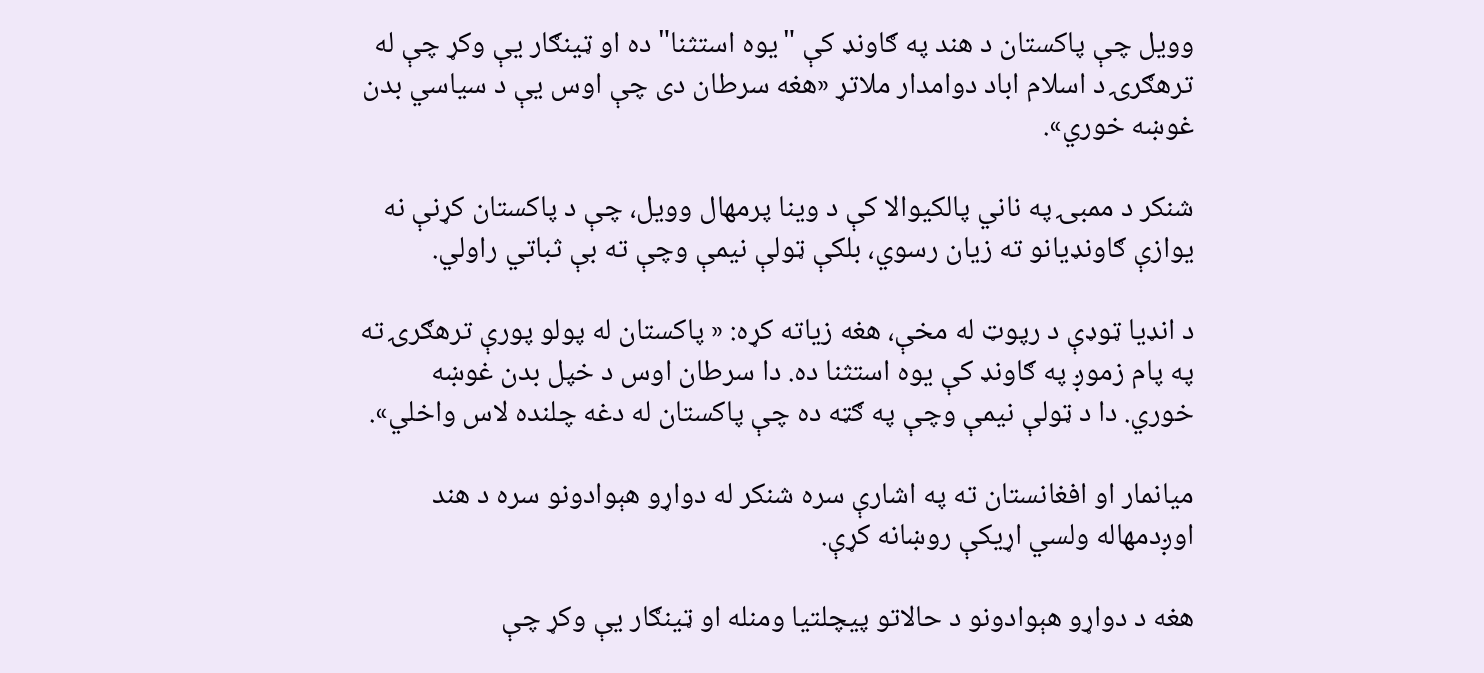وویل چې پاکستان د هند په ګاونډ کې "یوه استثنا" ده او ټینګار یې وکړ چې له ترهګرۍ د اسلام اباد دوامدار ملاتړ «هغه سرطان دی چې اوس یې د سیاسي بدن غوښه خوري».

شنکر د ممبۍ په ناني پالکيوالا کې د وینا پرمهال وویل، چې د پاکستان کړنې نه یوازې ګاونډیانو ته زیان رسوي، بلکې ټولې نیمې وچې ته بې ثباتي راولي.

د انډیا ټوډې د رپوټ له مخې، هغه زیاته کړه: « پاکستان له پولو پورې ترهګرۍ ته په پام زموږ په ګاونډ کې یوه استثنا ده. دا سرطان اوس د خپل بدن غوښه خوري. دا د ټولې نیمې وچې په ګټه ده چې پاکستان له دغه چلنده لاس واخلي».

میانمار او افغانستان ته په اشارې سره شنکر له دواړو هېوادونو سره د هند اوږدمهاله ولسي اړیکې روښانه کړې.

هغه د دواړو هېوادونو د حالاتو پیچلتیا ومنله او ټینګار یې وکړ چې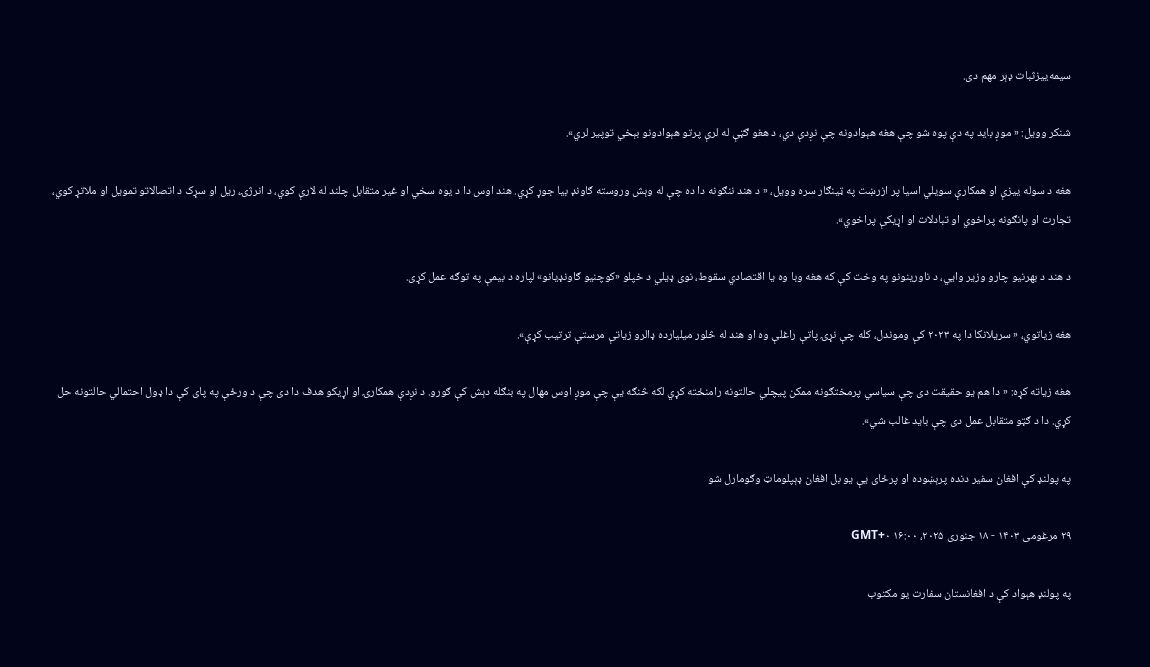سیمه‌ییزثبات ډېر مهم دی.

شنکر وویل: « موږ باید په دې پوه شو چې هغه هېوادونه چې نږدې دي، د هغو ګټې له لرې پرتو هېوادونو بېخي توپیر لري».

هغه د سوله ییزې او همکارې سویلي اسیا پر ازرښت په ټینګار سره وویل، « د هند ننګونه دا ده چې له وېش وروسته ګاونډ بیا جوړ کړي. هند اوس دا د یوه سخي او غیر متقابل چلند له لارې کوي، د انرژۍ، ریل او سړک د اتصالاتو تمویل او ملاتړ کوي، تجارت او پانګونه پراخوي او تبادلات او اړیکې پراخوي».

د هند د بهرنیو چارو وزیر وايي، د ناورینونو په وخت کې که هغه وبا وه یا اقتصادي سقوط، نوی ډیلي د خپلو «کوچنیو ګاونډیانو» لپاره د بیمې په توګه عمل کړی.

هغه زیاتوي، « سریلانکا دا په ۲۰۲۳ کې وموندل، کله چې نړۍ پاتې راغلې وه او هند له څلور میلیارده ډالرو زیاتې مرستې ترتیب کړې».

هغه زیاته کړه: « دا هم یو حقیقت دی چې سیاسي پرمختګونه ممکن پیچلي حالتونه رامنځته کړي لکه څنګه یې چې موږ اوس مهال په بنګله دېش کې ګورو. د نږدې همکارۍ او اړیکو هدف دا دی چې د ورځې په پای کې دا ډول احتمالي حالتونه حل کړي. دا د ګټو متقابل عمل دی چې باید غالب شي».

په پولنډ کې افغان سفیر دنده پرېښوده او پرځای یې یو بل افغان ډېپلوماټ وګومارل شو

۲۹ مرغومی ۱۴۰۳ - ۱۸ جنوری ۲۰۲۵، ۱۶:۰۰ GMT+۰

په پولنډ هېواد کې د افغانستان سفارت یو مکتوب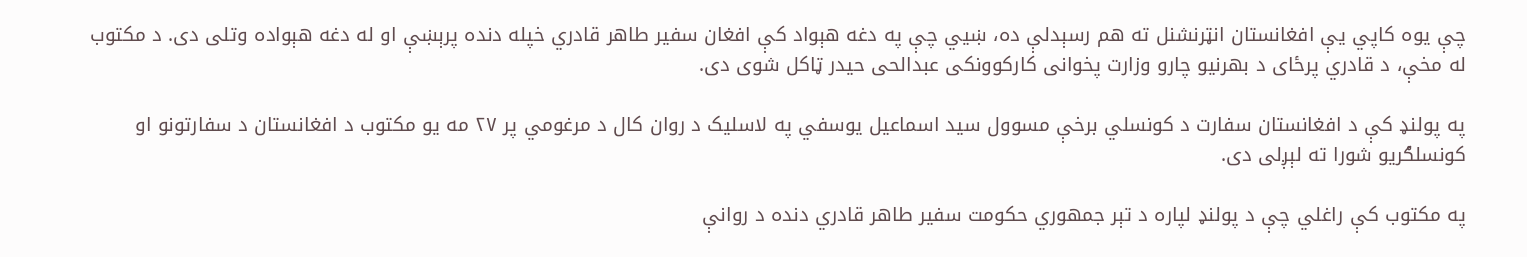چې یوه کاپي یې افغانستان انټرنشنل ته هم رسېدلې ده، ښيي چې په دغه هېواد کې افغان سفیر طاهر قادري خپله دنده پرېښې او له دغه هېواده وتلی دی. د مکتوب له مخې، د قادري پرځای د بهرنیو چارو وزارت پخوانی کارکوونکی عبدالحی حیدر ټاکل شوی دی.

په پولنډ کې د افغانستان سفارت د کونسلي برخې مسوول سید اسماعیل یوسفي په لاسلیک د روان کال د مرغومي پر ۲۷ مه یو مکتوب د افغانستان د سفارتونو او کونسلګریو شورا ته لېږلی دی.

په مکتوب کې راغلي چې د پولنډ لپاره د تېر جمهوري حکومت سفیر طاهر قادري دنده د روانې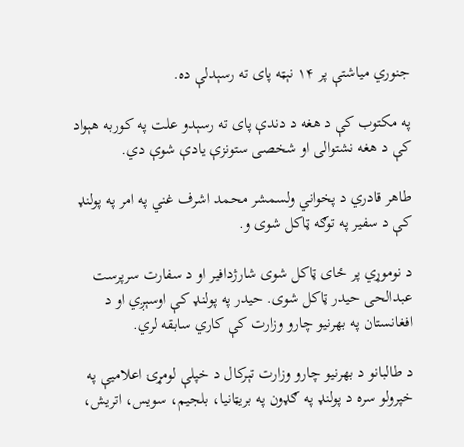جنوري میاشتې پر ۱۴ نېټه پای ته رسېدلې ده.

په مکتوب کې د هغه د دندې پای ته رسېدو علت په کوربه هېواد کې د هغه نشتوالی او شخصی ستونزې یادې شوې دي.

طاهر قادري د پخواني ولسمشر محمد اشرف غني په امر په پولنډ کې د سفیر په توګه ټاکل شوی و.

د نوموړي پر ځای ټاکل شوی شارژدافیر او د سفارت سرپرست عبدالحی حیدر ټاکل شوی. حیدر په پولنډ کې اوسېږي او د افغانستان په بهرنیو چارو وزارت کې کاري سابقه لري.

د طالبانو د بهرنيو چارو وزارت تېرکال د خپلې لومړۍ اعلاميې په خپرولو سره د پولنډ په ګډون په بریټانیا، بلجيم، سويس، اتريش،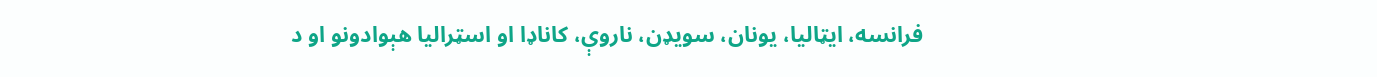فرانسه، ايټاليا، یونان، سويډن، ناروې، کاناډا او اسټراليا هېوادونو او د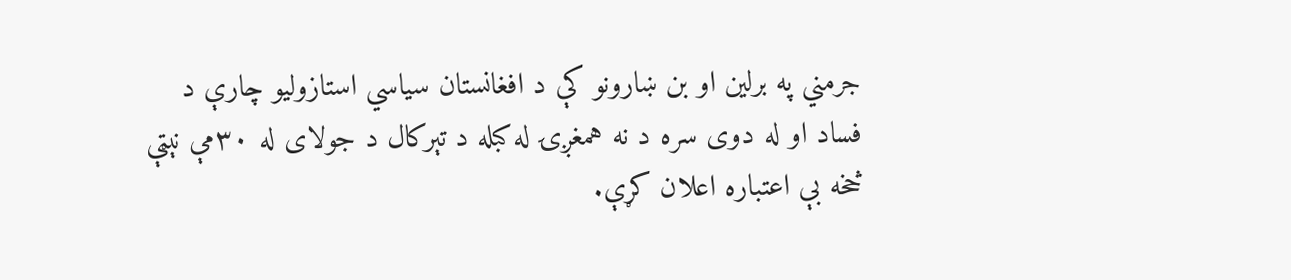جرمني په برلين او بن ښارونو کې د افغانستان سياسي استازوليو چارې د فساد او له دوی سره د نه همغږۍ له کبله د تېرکال د جولای له ۳۰مې نېټې څخه بې اعتباره اعلان کړې.